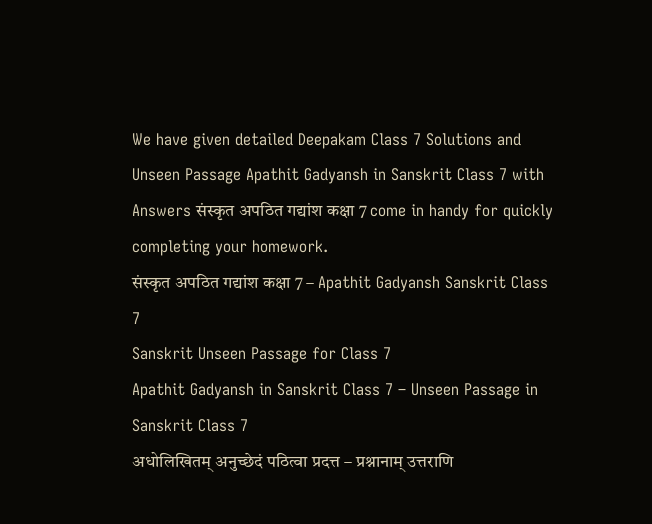We have given detailed Deepakam Class 7 Solutions and Unseen Passage Apathit Gadyansh in Sanskrit Class 7 with Answers संस्कृत अपठित गद्यांश कक्षा 7 come in handy for quickly completing your homework.
संस्कृत अपठित गद्यांश कक्षा 7 – Apathit Gadyansh Sanskrit Class 7
Sanskrit Unseen Passage for Class 7
Apathit Gadyansh in Sanskrit Class 7 – Unseen Passage in Sanskrit Class 7
अधोलिखितम् अनुच्छेदं पठित्वा प्रदत्त – प्रश्नानाम् उत्तराणि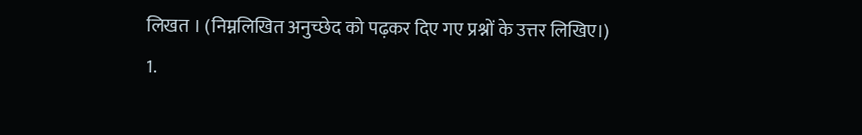लिखत । (निम्नलिखित अनुच्छेद को पढ़कर दिए गए प्रश्नों के उत्तर लिखिए।)
1.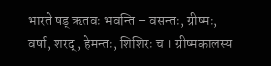भारते षड् ऋतवः भवन्ति – वसन्तः, ग्रीष्मः, वर्षा, शरद्, हेमन्तः, शिशिरः च । ग्रीष्मकालस्य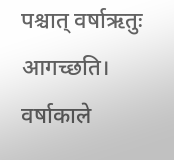पश्चात् वर्षाऋतुः आगच्छति। वर्षाकाले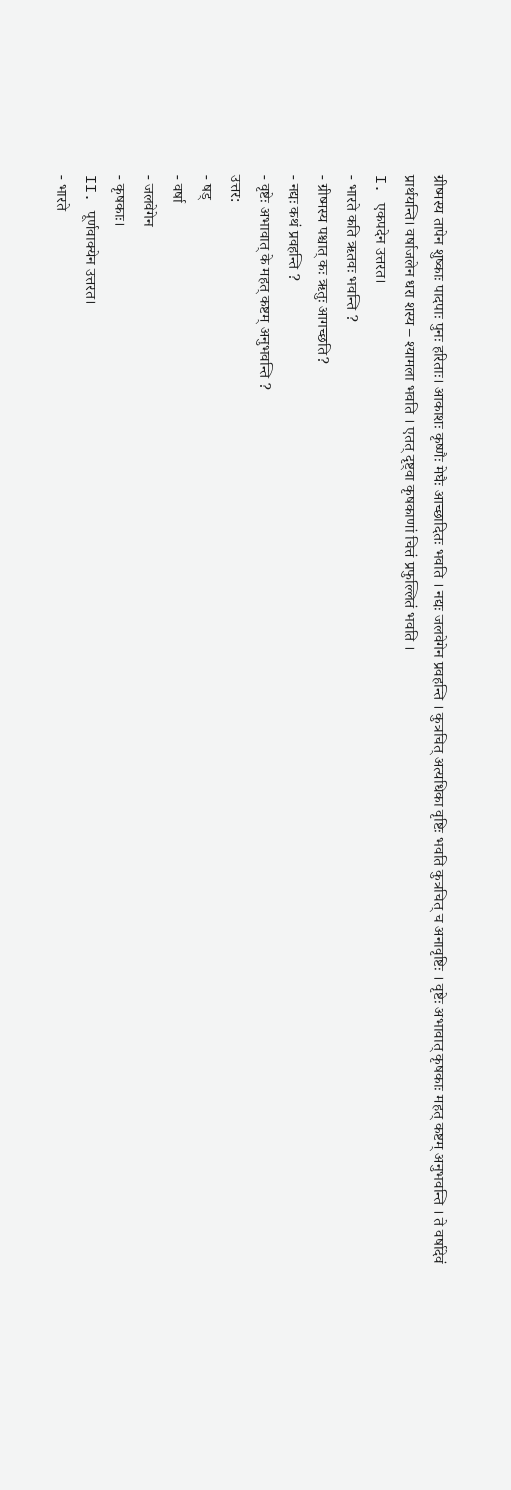ग्रीष्मस्य तापेन शुष्काः पादपाः पुनः हरिताः। आकाशः कृष्णैः मेघैः आच्छादितः भवति । नद्यः जलवेगेन प्रवहन्ति । कुत्रचित् अत्यधिका वृष्टिः भवति कुत्रचित् च अनावृष्टिः । वृष्टेः अभावात् कृषकाः महत् कष्टम् अनुभवन्ति । ते वर्षादेवं प्रार्थयन्ति। वर्षाजलेन धरा शस्य – श्यामला भवति । एतत् दृष्ट्वा कृषकाणां चित्तं प्रफुल्लितं भवति ।
I. एकपदेन उत्तरत।
- भारते कति ऋतवः भवन्ति ?
- ग्रीष्मस्य पश्चात् कः ऋतुः आगच्छति?
- नद्यः कथं प्रवहन्ति ?
- वृष्टेः अभावात् के महत् कष्टम् अनुभवन्ति ?
उत्तर:
- षड्
- वर्षा
- जलवेगेन
- कृषकाः।
II. पूर्णवाक्येन उत्तरत।
- भारते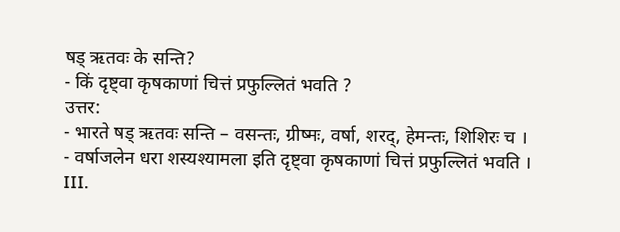षड् ऋतवः के सन्ति?
- किं दृष्ट्वा कृषकाणां चित्तं प्रफुल्लितं भवति ?
उत्तर:
- भारते षड् ऋतवः सन्ति – वसन्तः, ग्रीष्मः, वर्षा, शरद्, हेमन्तः, शिशिरः च ।
- वर्षाजलेन धरा शस्यश्यामला इति दृष्ट्वा कृषकाणां चित्तं प्रफुल्लितं भवति ।
III.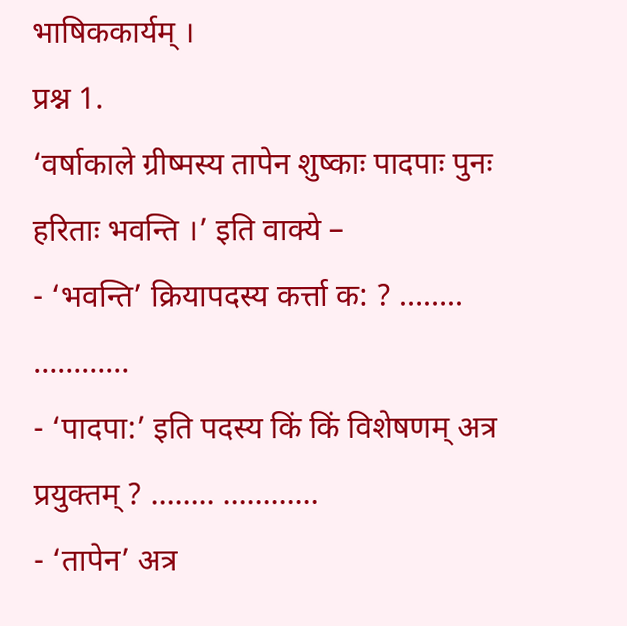भाषिककार्यम् ।
प्रश्न 1.
‘वर्षाकाले ग्रीष्मस्य तापेन शुष्काः पादपाः पुनः हरिताः भवन्ति ।’ इति वाक्ये –
- ‘भवन्ति’ क्रियापदस्य कर्त्ता क: ? …….. …………
- ‘पादपा:’ इति पदस्य किं किं विशेषणम् अत्र प्रयुक्तम् ? …….. …………
- ‘तापेन’ अत्र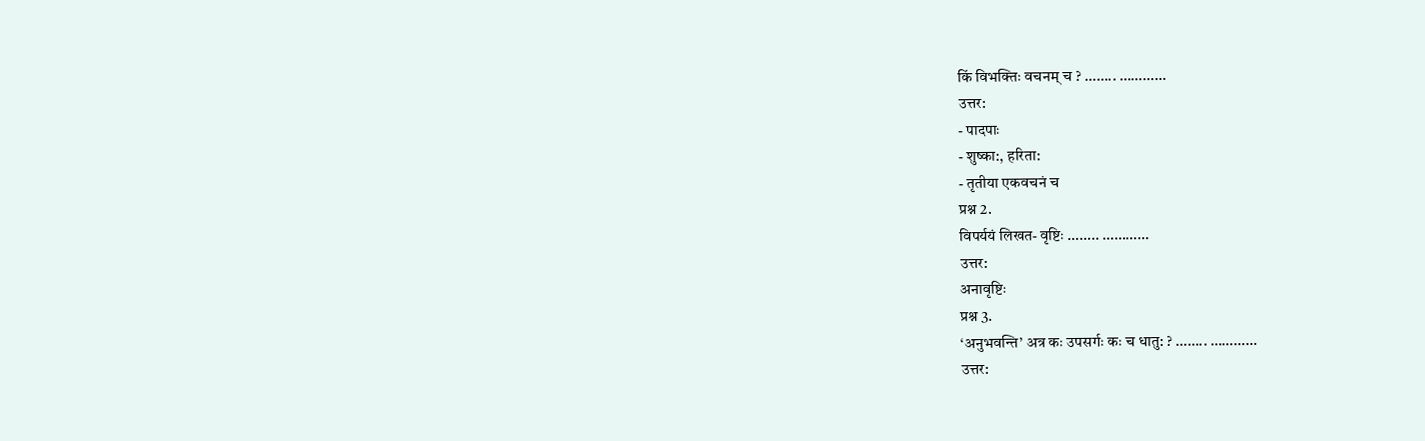किं विभक्तिः वचनम् च ? …….. …………
उत्तर:
- पादपाः
- शुष्का:, हरिता:
- तृतीया एकवचनं च
प्रश्न 2.
विपर्ययं लिखत- वृष्टिः …….. …………
उत्तर:
अनावृष्टिः
प्रश्न 3.
‘अनुभवन्ति’ अत्र कः उपसर्गः कः च धातु: ? …….. …………
उत्तर: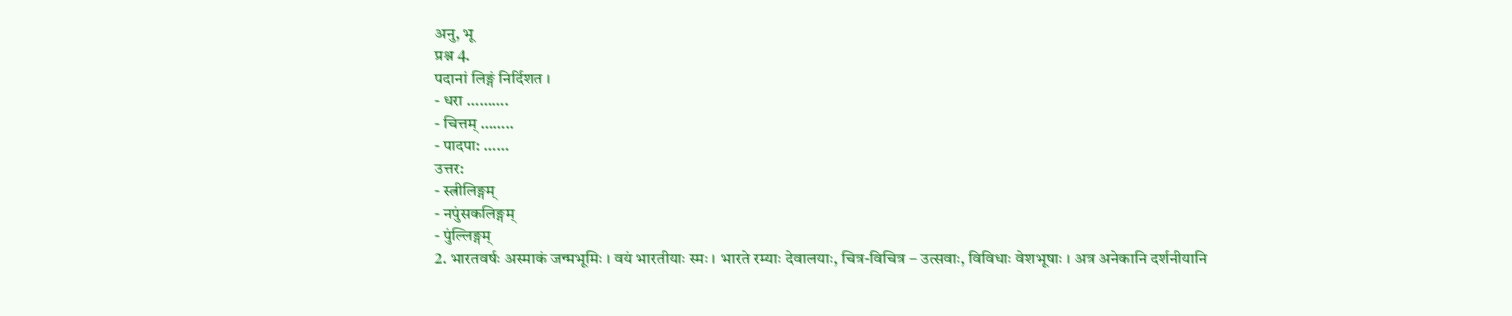अनु, भू
प्रश्न 4.
पदानां लिङ्गं निर्दिशत ।
- धरा ……….
- चित्तम् ……..
- पादपा: ……
उत्तर:
- स्त्रीलिङ्गम्
- नपुंसकलिङ्गम्
- पुंल्लिङ्गम्
2. भारतवर्षः अस्माकं जन्मभूमिः । वयं भारतीयाः स्मः । भारते रम्याः देवालयाः, चित्र-विचित्र – उत्सवाः, विविधाः वेशभूषाः । अत्र अनेकानि दर्शनीयानि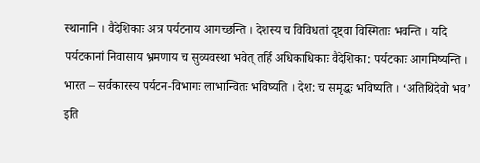स्थानानि । वैदेशिकाः अत्र पर्यटनाय आगच्छन्ति । देशस्य च विविधतां दृष्ट्वा विस्मिताः भवन्ति । यदि पर्यटकानां निवासाय भ्रमणाय च सुव्यवस्था भवेत् तर्हि अधिकाधिकाः वैदेशिका: पर्यटकाः आगमिष्यन्ति । भारत – सर्वकारस्य पर्यटन-विभागः लाभान्वितः भविष्यति । देश: च समृद्धः भविष्यति । ‘अतिथिदेवो भव’ इति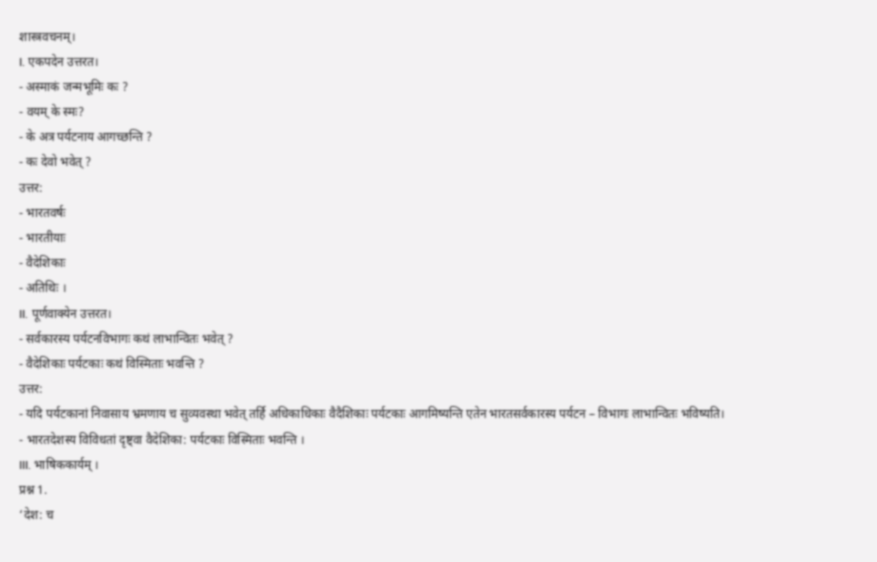शास्त्रवचनम्।
I. एकपदेन उत्तरत।
- अस्माकं जन्मभूमिः कः ?
- वयम् के स्मः?
- के अत्र पर्यटनाय आगच्छन्ति ?
- कः देवो भवेत् ?
उत्तर:
- भारतवर्षः
- भारतीयाः
- वैदेशिकाः
- अतिथिः ।
II. पूर्णवाक्येन उत्तरत।
- सर्वकारस्य पर्यटनविभागः कथं लाभान्वितः भवेत् ?
- वैदेशिकाः पर्यटकाः कथं विस्मिताः भवन्ति ?
उत्तर:
- यदि पर्यटकानां निवासाय भ्रमणाय च सुव्यवस्था भवेत् तर्हि अधिकाधिकाः वैदैशिकाः पर्यटकाः आगमिष्यन्ति एतेन भारतसर्वकारस्य पर्यटन – विभागः लाभान्वितः भविष्यति।
- भारतदेशस्य विविधतां दृष्ट्वा वैदेशिका: पर्यटकाः विस्मिताः भवन्ति ।
III. भाषिककार्यम् ।
प्रश्न 1.
‘देश: च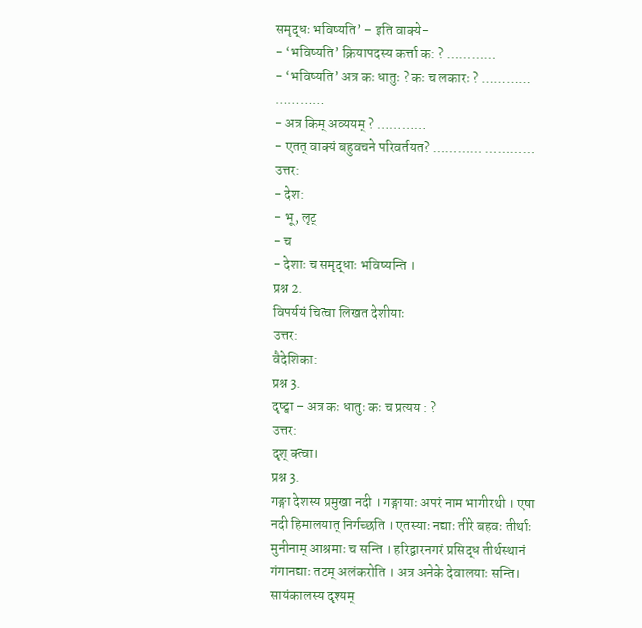समृद्धः भविष्यति’ – इति वाक्ये-
- ‘भविष्यति’ क्रियापदस्य कर्त्ता क: ? …………
- ‘भविष्यति’ अत्र कः धातुः ? कः च लकारः ? ………… …………
- अत्र किम् अव्ययम् ? …………
- एतत् वाक्यं बहुवचने परिवर्तयत? ………… …………
उत्तर:
- देश:
- भू, लृट्
- च
- देशाः च समृद्धाः भविष्यन्ति ।
प्रश्न 2.
विपर्ययं चित्वा लिखत देशीयाः
उत्तर:
वैदेशिका:
प्रश्न 3.
दृष्ट्वा – अत्र कः धातुः कः च प्रत्यय : ?
उत्तर:
दृश् क्त्वा।
प्रश्न 3.
गङ्गा देशस्य प्रमुखा नदी । गङ्गायाः अपरं नाम भागीरथी । एषा नदी हिमालयात् निर्गच्छति । एतस्याः नद्याः तीरे बहवः तीर्थाः मुनीनाम् आश्रमाः च सन्ति । हरिद्वारनगरं प्रसिद्ध तीर्थस्थानं गंगानद्याः तटम् अलंकरोति । अत्र अनेके देवालयाः सन्ति। सायंकालस्य दृश्यम्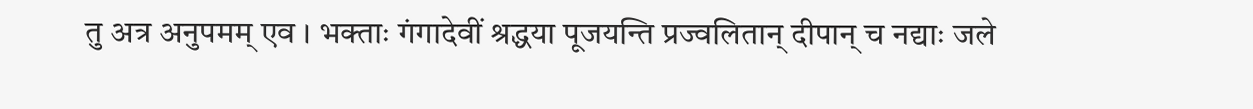तु अत्र अनुपमम् एव । भक्ताः गंगादेवीं श्रद्धया पूजयन्ति प्रज्वलितान् दीपान् च नद्याः जले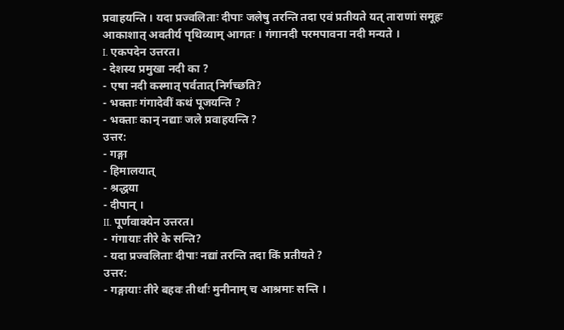प्रवाहयन्ति । यदा प्रज्वलिताः दीपाः जलेषु तरन्ति तदा एवं प्रतीयते यत् ताराणां समूहः आकाशात् अवतीर्य पृथिव्याम् आगतः । गंगानदी परमपावना नदी मन्यते ।
I. एकपदेन उत्तरत।
- देशस्य प्रमुखा नदी का ?
- एषा नदी कस्मात् पर्वतात् निर्गच्छति?
- भक्ताः गंगादेवीं कथं पूजयन्ति ?
- भक्ताः कान् नद्याः जले प्रवाहयन्ति ?
उत्तर:
- गङ्गा
- हिमालयात्
- श्रद्धया
- दीपान् ।
II. पूर्णवाक्येन उत्तरत।
- गंगायाः तीरे के सन्ति?
- यदा प्रज्वलिताः दीपाः नद्यां तरन्ति तदा किं प्रतीयते ?
उत्तर:
- गङ्गायाः तीरे बहवः तीर्थाः मुनीनाम् च आश्रमाः सन्ति ।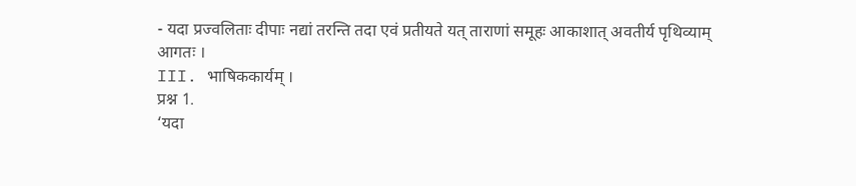- यदा प्रज्वलिताः दीपाः नद्यां तरन्ति तदा एवं प्रतीयते यत् ताराणां समूहः आकाशात् अवतीर्य पृथिव्याम् आगतः ।
III. भाषिककार्यम् ।
प्रश्न 1.
‘यदा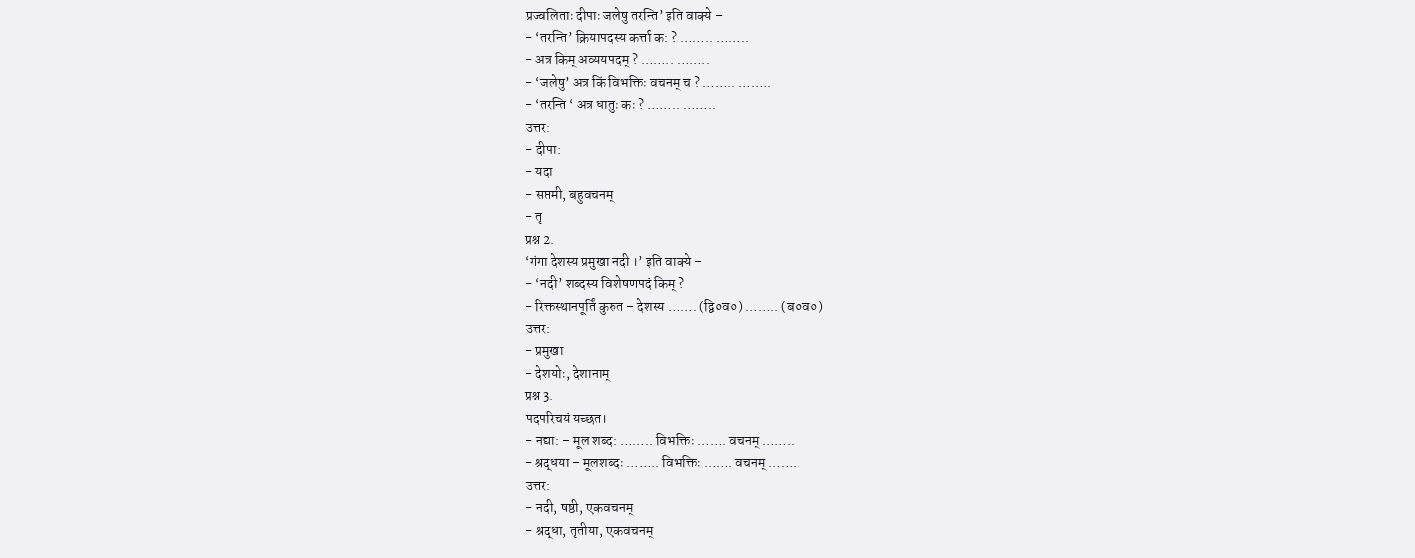प्रज्वलिताः दीपाः जलेषु तरन्ति’ इति वाक्ये –
- ‘तरन्ति’ क्रियापदस्य कर्त्ता क: ? …….. ……..
- अत्र किम् अव्ययपदम् ? …….. ……..
- ‘जलेषु’ अत्र किं विभक्तिः वचनम् च ? …….. ……..
- ‘तरन्ति ‘ अत्र धातुः कः ? …….. ……..
उत्तर:
- दीपा:
- यदा
- सप्तमी, बहुवचनम्
- तृ
प्रश्न 2.
‘गंगा देशस्य प्रमुखा नदी ।’ इति वाक्ये –
- ‘नदी’ शब्दस्य विशेषणपदं किम् ?
- रिक्तस्थानपूर्तिं कुरुत – देशस्य ……. (द्वि०व०) …….. (ब०व०)
उत्तर:
- प्रमुखा
- देशयोः, देशानाम्
प्रश्न 3.
पदपरिचयं यच्छत।
- नद्या: – मूल शब्द: …….. विभक्तिः ……. वचनम् ……..
- श्रद्धया – मूलशब्दः …….. विभक्तिः ……. वचनम् …….
उत्तर:
- नदी, षष्ठी, एकवचनम्
- श्रद्धा, तृतीया, एकवचनम्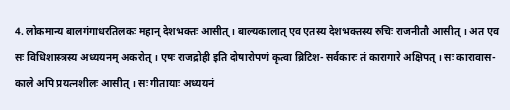4. लोकमान्य बालगंगाधरतिलकः महान् देशभक्तः आसीत् । बाल्यकालात् एव एतस्य देशभक्तस्य रुचिः राजनीतौ आसीत् । अत एव सः विधिशास्त्रस्य अध्ययनम् अकरोत् । एषः राजद्रोही इति दोषारोपणं कृत्वा ब्रिटिश- सर्वकारः तं कारागारे अक्षिपत् । सः कारावास-काले अपि प्रयत्नशीलः आसीत् । सः गीतायाः अध्ययनं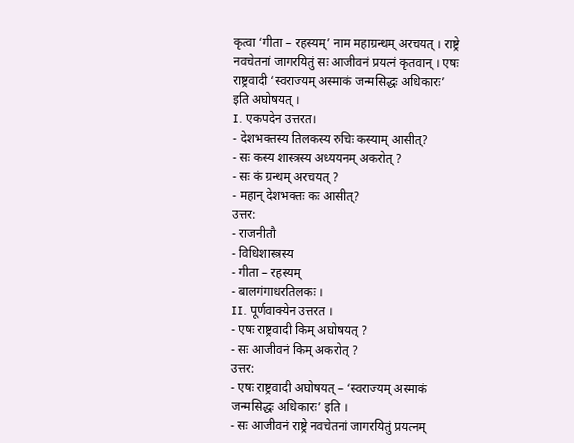कृत्वा ‘गीता – रहस्यम्’ नाम महाग्रन्थम् अरचयत् । राष्ट्रे नवचेतनां जागरयितुं सः आजीवनं प्रयत्नं कृतवान् । एषः राष्ट्रवादी ‘स्वराज्यम् अस्माकं जन्मसिद्धः अधिकारः’ इति अघोषयत् ।
I. एकपदेन उत्तरत।
- देशभक्तस्य तिलकस्य रुचिः कस्याम् आसीत्?
- सः कस्य शास्त्रस्य अध्ययनम् अकरोत् ?
- सः कं ग्रन्थम् अरचयत् ?
- महान् देशभक्तः कः आसीत्?
उत्तर:
- राजनीतौ
- विधिशास्त्रस्य
- गीता – रहस्यम्
- बालगंगाधरतिलकः ।
II. पूर्णवाक्येन उत्तरत ।
- एषः राष्ट्रवादी किम् अघोषयत् ?
- सः आजीवनं किम् अकरोत् ?
उत्तर:
- एषः राष्ट्रवादी अघोषयत् – ‘स्वराज्यम् अस्माकं जन्मसिद्धः अधिकारः’ इति ।
- सः आजीवनं राष्ट्रे नवचेतनां जागरयितुं प्रयत्नम्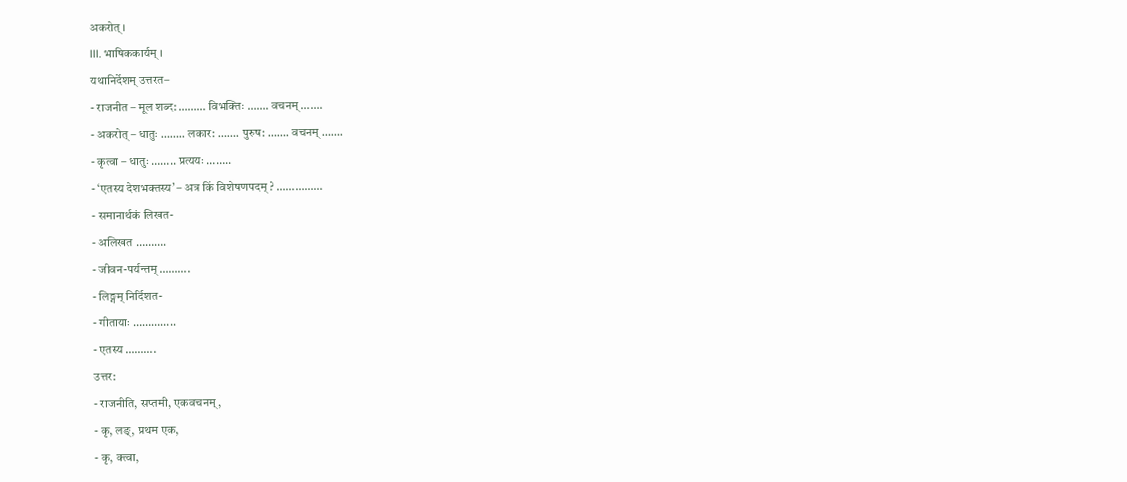अकरोत् ।
III. भाषिककार्यम् ।
यथानिर्देशम् उत्तरत–
- राजनीत – मूल शब्द: ……… विभक्तिः ……. वचनम् …….
- अकरोत् – धातुः …….. लकार: ……. पुरुष: ……. वचनम् …….
- कृत्वा – धातुः …….. प्रत्ययः ……..
- ‘एतस्य देशभक्तस्य’ – अत्र किं विशेषणपदम् ? ……………
- समानार्थकं लिखत-
- अलिखत ……….
- जीवन-पर्यन्तम् ……….
- लिङ्गम् निर्दिशत-
- गीतायाः …………..
- एतस्य ……….
उत्तर:
- राजनीति, सप्तमी, एकवचनम्,
- कृ, लङ्, प्रथम एक,
- कृ, क्त्वा,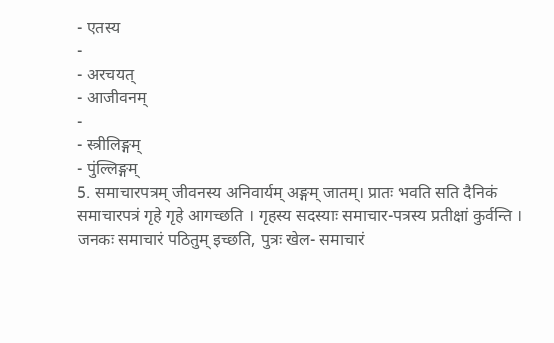- एतस्य
-
- अरचयत्
- आजीवनम्
-
- स्त्रीलिङ्गम्
- पुंल्लिङ्गम्
5. समाचारपत्रम् जीवनस्य अनिवार्यम् अङ्गम् जातम्। प्रातः भवति सति दैनिकं समाचारपत्रं गृहे गृहे आगच्छति । गृहस्य सदस्याः समाचार-पत्रस्य प्रतीक्षां कुर्वन्ति । जनकः समाचारं पठितुम् इच्छति, पुत्रः खेल- समाचारं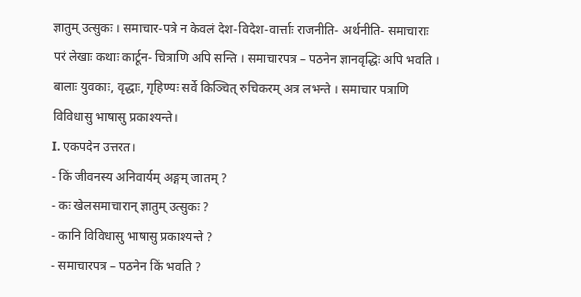ज्ञातुम् उत्सुकः । समाचार-पत्रे न केवलं देश-विदेश-वार्त्ताः राजनीति- अर्थनीति- समाचाराः परं लेखाः कथाः कार्टून- चित्राणि अपि सन्ति । समाचारपत्र – पठनेन ज्ञानवृद्धिः अपि भवति । बालाः युवकाः, वृद्धाः, गृहिण्यः सर्वे किञ्चित् रुचिकरम् अत्र लभन्ते । समाचार पत्राणि विविधासु भाषासु प्रकाश्यन्ते।
I. एकपदेन उत्तरत।
- किं जीवनस्य अनिवार्यम् अङ्गम् जातम् ?
- कः खेलसमाचारान् ज्ञातुम् उत्सुकः ?
- कानि विविधासु भाषासु प्रकाश्यन्ते ?
- समाचारपत्र – पठनेन किं भवति ?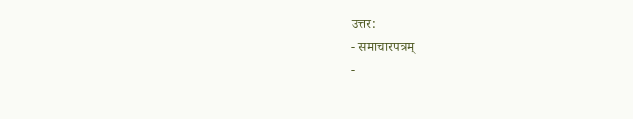उत्तर:
- समाचारपत्रम्
-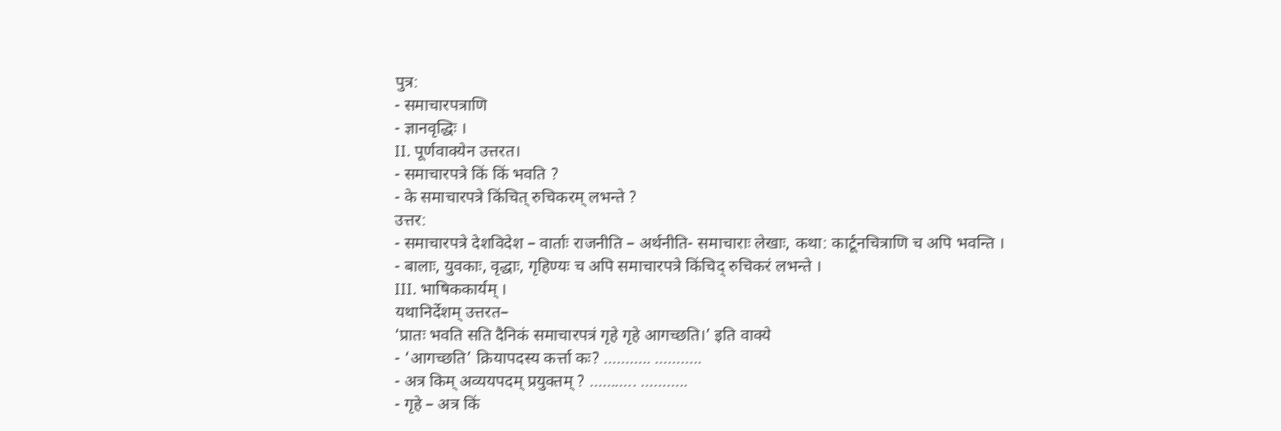पुत्र:
- समाचारपत्राणि
- ज्ञानवृद्धिः ।
II. पूर्णवाक्येन उत्तरत।
- समाचारपत्रे किं किं भवति ?
- के समाचारपत्रे किंचित् रुचिकरम् लभन्ते ?
उत्तर:
- समाचारपत्रे देशविदेश – वार्ताः राजनीति – अर्थनीति- समाचाराः लेखाः, कथा: कार्टूनचित्राणि च अपि भवन्ति ।
- बालाः, युवकाः, वृद्धाः, गृहिण्यः च अपि समाचारपत्रे किंचिद् रुचिकरं लभन्ते ।
III. भाषिककार्यम् ।
यथानिर्देशम् उत्तरत–
‘प्रातः भवति सति दैनिकं समाचारपत्रं गृहे गृहे आगच्छति।’ इति वाक्ये
- ‘आगच्छति’ क्रियापदस्य कर्त्ता कः? ……….. ………..
- अत्र किम् अव्ययपदम् प्रयुक्तम् ? ……….. ………..
- गृहे – अत्र किं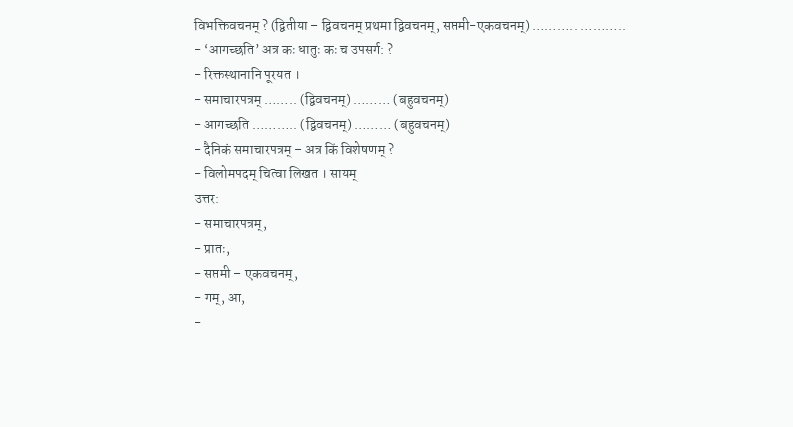विभक्तिवचनम् ? (द्वितीया – द्विवचनम् प्रथमा द्विवचनम्, सप्तमी-एकवचनम्) ……….. ………..
- ‘आगच्छति’ अत्र कः धातुः कः च उपसर्ग: ?
- रिक्तस्थानानि पूरयत ।
- समाचारपत्रम् …….. (द्विवचनम्) ……… (बहुवचनम्)
- आगच्छति ……….. (द्विवचनम्) ……… (बहुवचनम्)
- दैनिकं समाचारपत्रम् – अत्र किं विशेषणम् ?
- विलोमपदम् चित्वा लिखत । सायम्
उत्तर:
- समाचारपत्रम्,
- प्रातः,
- सप्तमी – एकवचनम्,
- गम्, आ,
-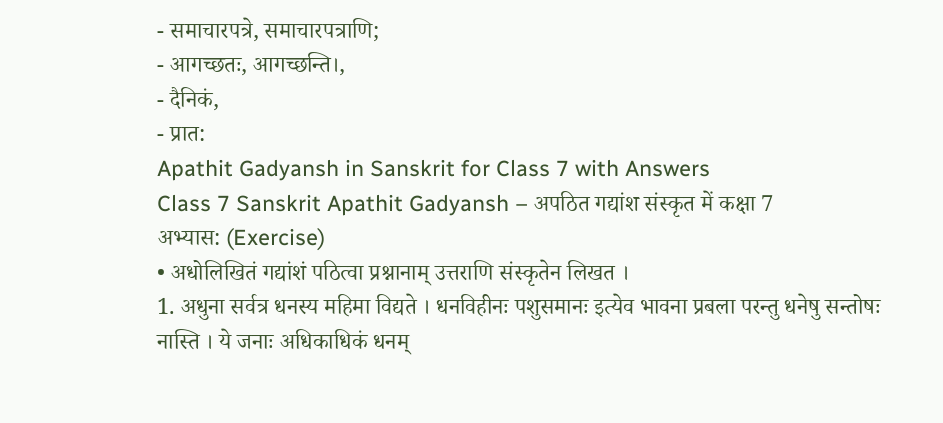- समाचारपत्रे, समाचारपत्राणि;
- आगच्छतः, आगच्छन्ति।,
- दैनिकं,
- प्रात:
Apathit Gadyansh in Sanskrit for Class 7 with Answers
Class 7 Sanskrit Apathit Gadyansh – अपठित गद्यांश संस्कृत में कक्षा 7
अभ्यास: (Exercise)
• अधोलिखितं गद्यांशं पठित्वा प्रश्नानाम् उत्तराणि संस्कृतेन लिखत ।
1. अधुना सर्वत्र धनस्य महिमा विद्यते । धनविहीनः पशुसमानः इत्येव भावना प्रबला परन्तु धनेषु सन्तोषः नास्ति । ये जनाः अधिकाधिकं धनम्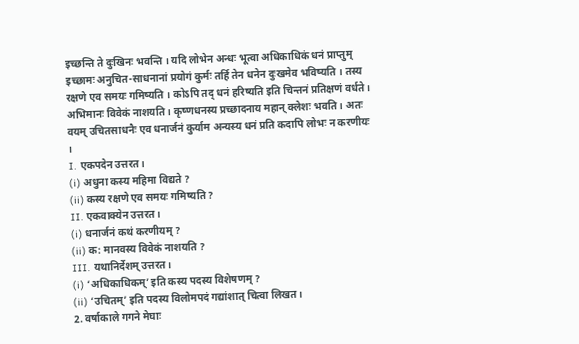इच्छन्ति ते दुःखिनः भवन्ति । यदि लोभेन अन्धः भूत्वा अधिकाधिकं धनं प्राप्तुम् इच्छामः अनुचित-साधनानां प्रयोगं कुर्मः तर्हि तेन धनेन दुःखमेव भविष्यति । तस्य रक्षणे एव समयः गमिष्यति । कोऽपि तद् धनं हरिष्यति इति चिन्तनं प्रतिक्षणं वर्धते। अभिमानः विवेकं नाशयति । कृष्णधनस्य प्रच्छादनाय महान् क्लेशः भवति । अतः वयम् उचितसाधनैः एव धनार्जनं कुर्याम अन्यस्य धनं प्रति कदापि लोभः न करणीयः ।
I. एकपदेन उत्तरत।
(i) अधुना कस्य महिमा विद्यते ?
(ii) कस्य रक्षणे एव समयः गमिष्यति ?
II. एकवाक्येन उत्तरत।
(i) धनार्जनं कथं करणीयम् ?
(ii) क: मानवस्य विवेकं नाशयति ?
III. यथानिर्देशम् उत्तरत।
(i) ‘अधिकाधिकम्’ इति कस्य पदस्य विशेषणम् ?
(ii) ‘उचितम्’ इति पदस्य विलोमपदं गद्यांशात् चित्वा लिखत।
2. वर्षाकाले गगने मेघाः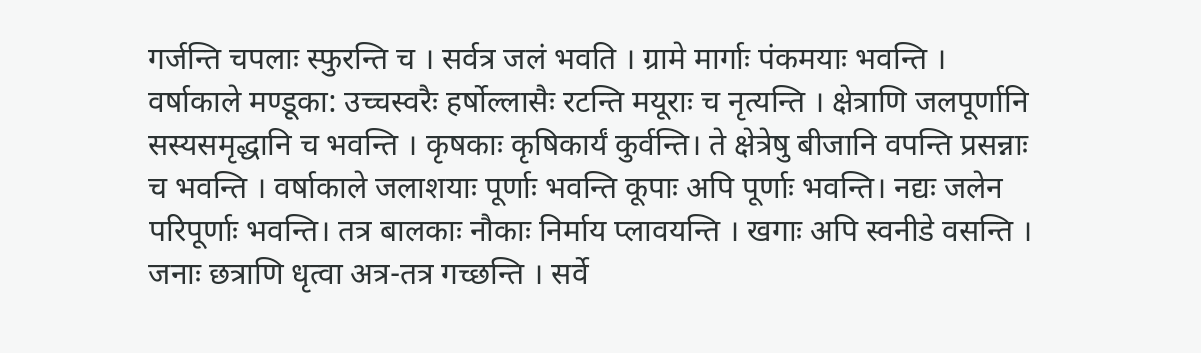गर्जन्ति चपलाः स्फुरन्ति च । सर्वत्र जलं भवति । ग्रामे मार्गाः पंकमयाः भवन्ति । वर्षाकाले मण्डूका: उच्चस्वरैः हर्षोल्लासैः रटन्ति मयूराः च नृत्यन्ति । क्षेत्राणि जलपूर्णानि सस्यसमृद्धानि च भवन्ति । कृषकाः कृषिकार्यं कुर्वन्ति। ते क्षेत्रेषु बीजानि वपन्ति प्रसन्नाः च भवन्ति । वर्षाकाले जलाशयाः पूर्णाः भवन्ति कूपाः अपि पूर्णाः भवन्ति। नद्यः जलेन परिपूर्णाः भवन्ति। तत्र बालकाः नौकाः निर्माय प्लावयन्ति । खगाः अपि स्वनीडे वसन्ति । जनाः छत्राणि धृत्वा अत्र-तत्र गच्छन्ति । सर्वे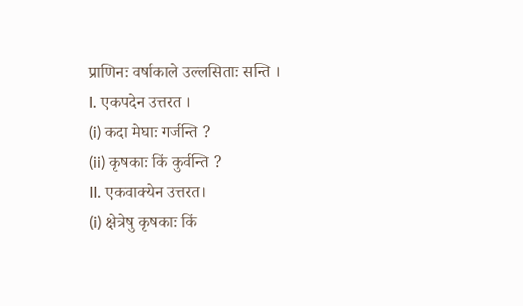प्राणिनः वर्षाकाले उल्लसिताः सन्ति ।
I. एकपदेन उत्तरत ।
(i) कदा मेघाः गर्जन्ति ?
(ii) कृषकाः किं कुर्वन्ति ?
II. एकवाक्येन उत्तरत।
(i) क्षेत्रेषु कृषकाः किं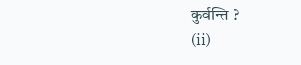कुर्वन्ति ?
(ii)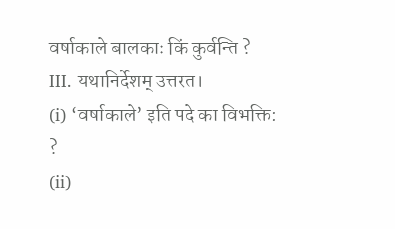वर्षाकाले बालकाः किं कुर्वन्ति ?
III. यथानिर्देशम् उत्तरत।
(i) ‘वर्षाकाले’ इति पदे का विभक्ति: ?
(ii)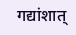गद्यांशात्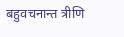बहुवचनान्त त्रीणि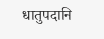धातुपदानि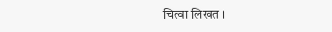चित्वा लिखत ।